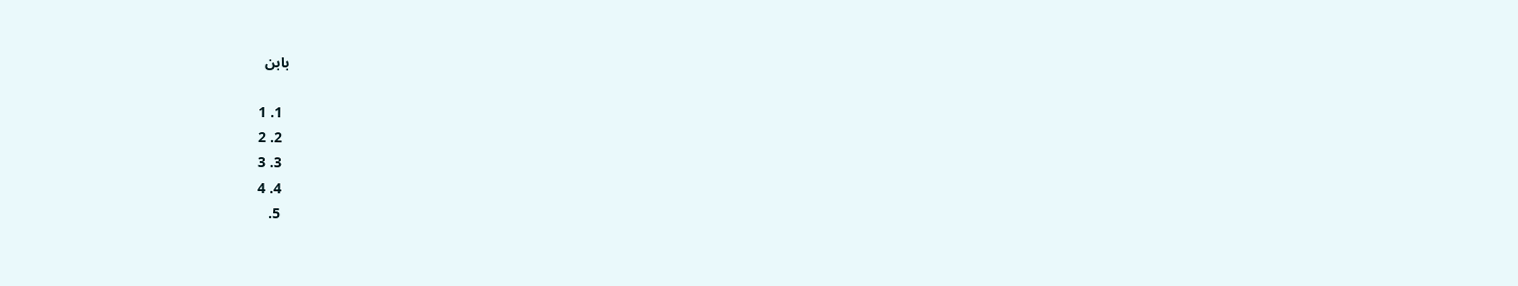بابن

  1. 1
  2. 2
  3. 3
  4. 4
  5.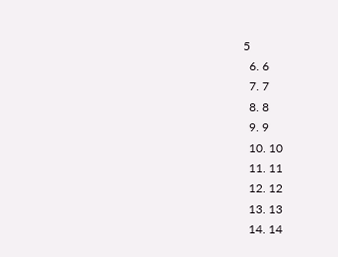5
  6. 6
  7. 7
  8. 8
  9. 9
  10. 10
  11. 11
  12. 12
  13. 13
  14. 14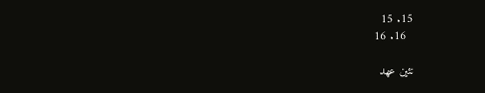15. 15
  16. 16

نئين عهد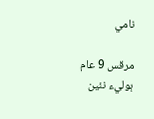نامي

مرقس 9 عام ٻوليء نئين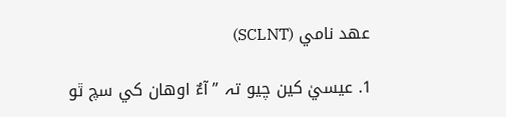عهد نامي (SCLNT)

1. عيسيٰ کين چيو تہ ”آءٌ اوھان کي سچ ٿو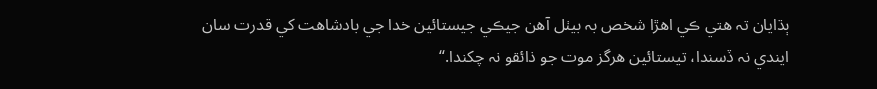ٻڌايان تہ ھتي ڪي اھڙا شخص بہ بيٺل آھن جيڪي جيستائين خدا جي بادشاھت کي قدرت سان ايندي نہ ڏسندا، تيستائين ھرگز موت جو ذائقو نہ چکندا.“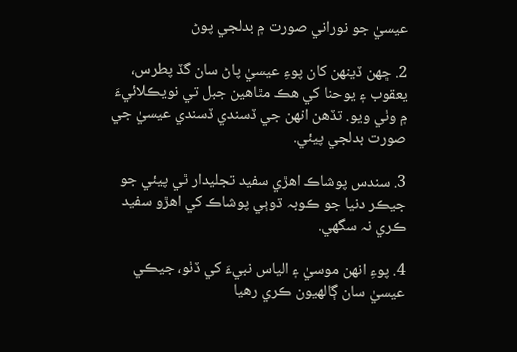عيسيٰ جو نوراني صورت ۾ بدلجي پوڻ

2. ڇھن ڏينھن کان پوءِ عيسيٰ پاڻ سان گڏ پطرس، يعقوب ۽ يوحنا کي ھڪ مٿاھين جبل تي نويڪلائيءَ ۾ وٺي ويو. تڏھن انھن جي ڏسندي ڏسندي عيسيٰ جي صورت بدلجي پيئي.

3. سندس پوشاڪ اھڙي سفيد تجليدار ٿي پيئي جو جيڪر دنيا جو ڪوبہ ڌوٻي پوشاڪ کي اھڙو سفيد ڪري نہ سگھي.

4. پوءِ انھن موسيٰ ۽ الياس نبيءَ کي ڏٺو، جيڪي عيسيٰ سان ڳالھيون ڪري رھيا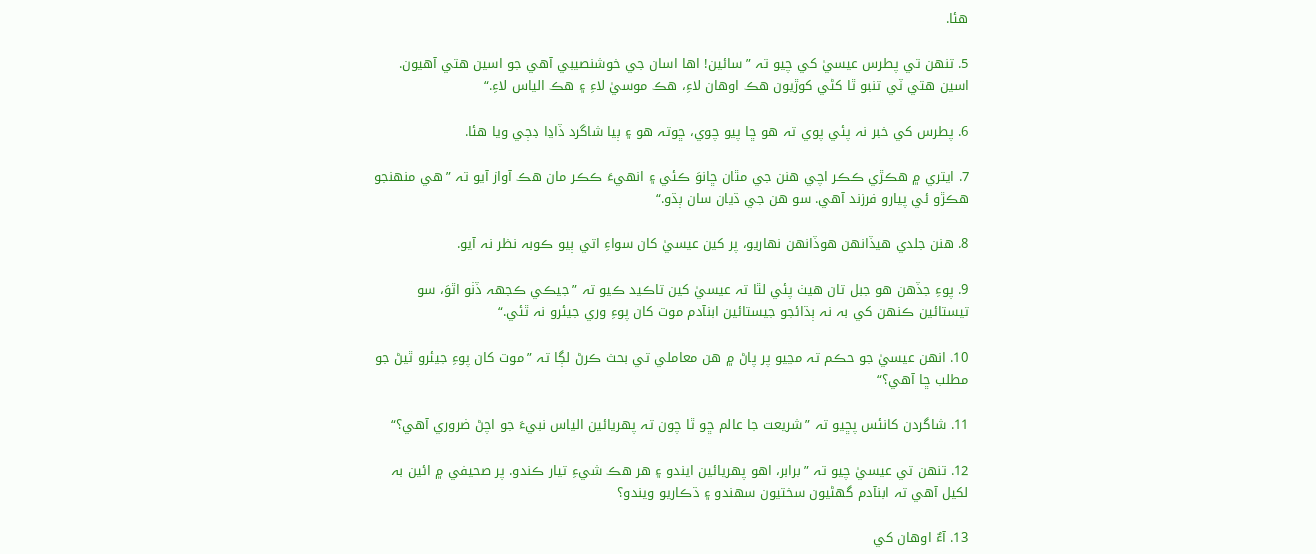ھئا.

5. تنھن تي پطرس عيسيٰ کي چيو تہ ”سائين! اھا اسان جي خوشنصيبي آھي جو اسين ھتي آھيون. اسين ھتي ٽي تنبو ٿا کڻي کوڙيون ھڪ اوھان لاءِ، ھڪ موسيٰ لاءِ ۽ ھڪ الياس لاءِ.“

6. پطرس کي خبر نہ پئي پوي تہ ھو ڇا پيو چوي، ڇوتہ ھو ۽ ٻيا شاگرد ڏاڍا ڊڄي ويا ھئا.

7. ايتري ۾ ھڪڙي ڪڪر اچي ھنن جي مٿان ڇانوَ ڪئي ۽ انھيءَ ڪڪر مان ھڪ آواز آيو تہ ”ھي منھنجو ھڪڙو ئي پيارو فرزند آھي. سو ھن جي ڌيان سان ٻڌو.“

8. ھنن جلدي ھيڏانھن ھوڏانھن نھاريو، پر کين عيسيٰ کان سواءِ اتي ٻيو ڪوبہ نظر نہ آيو.

9. پوءِ جڏھن ھو جبل تان ھيٺ پئي لٿا تہ عيسيٰ کين تاڪيد ڪيو تہ ”جيڪي ڪجھہ ڏٺو اٿوَ، سو تيستائين ڪنھن کي بہ نہ ٻڌائجو جيستائين ابنآدم موت کان پوءِ وري جيئرو نہ ٿئي.“

10. انھن عيسيٰ جو حڪم تہ مڃيو پر پاڻ ۾ ھن معاملي تي بحث ڪرڻ لڳا تہ ”موت کان پوءِ جيئرو ٿيڻ جو مطلب ڇا آھي؟“

11. شاگردن کانئس پڇيو تہ ”شريعت جا عالم ڇو ٿا چون تہ پھريائين الياس نبيءَ جو اچڻ ضروري آھي؟“

12. تنھن تي عيسيٰ چيو تہ ”برابر، اھو پھريائين ايندو ۽ ھر ھڪ شيءِ تيار ڪندو. پر صحيفي ۾ ائين بہ لکيل آھي تہ ابنآدم گھڻيون سختيون سھندو ۽ ڌڪاريو ويندو؟

13. آءٌ اوھان کي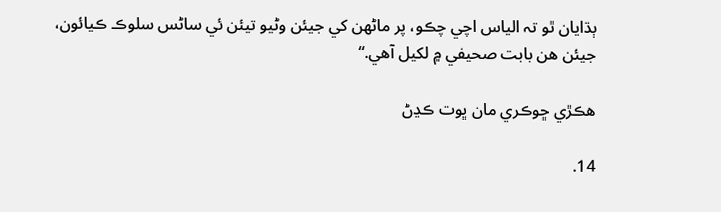ٻڌايان ٿو تہ الياس اچي چڪو، پر ماڻھن کي جيئن وڻيو تيئن ئي ساڻس سلوڪ ڪيائون، جيئن ھن بابت صحيفي ۾ لکيل آھي.“

ھڪڙي ڇوڪري مان ڀوت ڪڍڻ

14.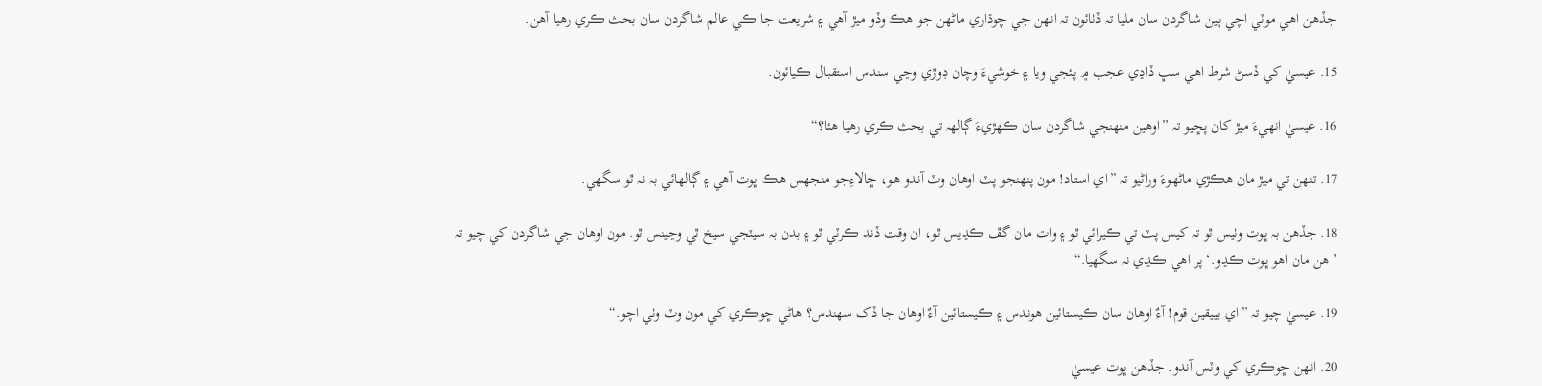جڏھن اھي موٽي اچي ٻين شاگردن سان مليا تہ ڏٺائون تہ انھن جي چوڌاري ماڻھن جو ھڪ وڏو ميڙ آھي ۽ شريعت جا ڪي عالم شاگردن سان بحث ڪري رھيا آھن.

15. عيسيٰ کي ڏسڻ شرط اھي سڀ ڏاڍي عجب ۾ پئجي ويا ۽ خوشيءَ وچان ڊوڙي وڃي سندس استقبال ڪيائون.

16. عيسيٰ انھيءَ ميڙ کان پڇيو تہ ”اوھين منھنجي شاگردن سان ڪھڙيءَ ڳالھہ تي بحث ڪري رھيا ھئا؟“

17. تنھن تي ميڙ مان ھڪڙي ماڻھوءَ وراڻيو تہ ”اي استاد! مون پنھنجو پٽ اوھان وٽ آندو ھو، ڇالاءِجو منجھس ھڪ ڀوت آھي ۽ ڳالھائي بہ نہ ٿو سگھي.

18. جڏھن بہ ڀوت وٺيس ٿو تہ کيس پٽ تي ڪيرائي ٿو ۽ وات مان گڦ ڪڍيس ٿو، ان وقت ڏند ڪرٽي ٿو ۽ بدن بہ سيٽجي سيخ ٿي وڃينس ٿو. مون اوھان جي شاگردن کي چيو تہ ’ھن مان اھو ڀوت ڪڍو.‘ پر اھي ڪڍي نہ سگھيا.“

19. عيسيٰ چيو تہ ”اي بييقين قوم! آءٌ اوھان سان ڪيستائين ھوندس ۽ ڪيستائين آءٌ اوھان جا ڏک سھندس؟ ھاڻي ڇوڪري کي مون وٽ وٺي اچو.“

20. انھن ڇوڪري کي وٽس آندو. جڏھن ڀوت عيسيٰ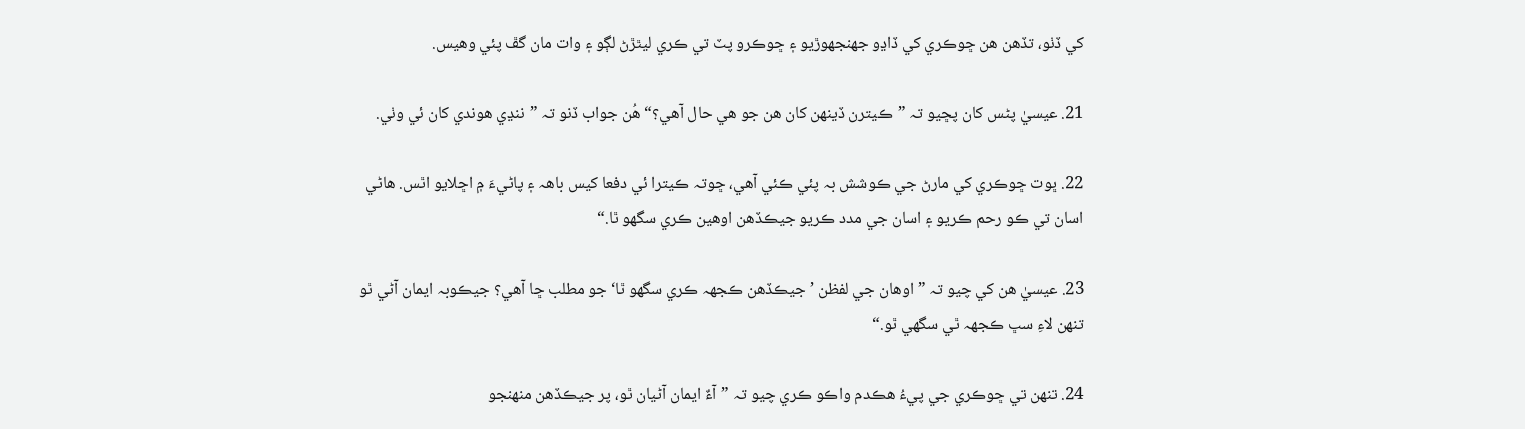کي ڏٺو، تڏھن ھن ڇوڪري کي ڏاڍو جھنجھوڙيو ۽ ڇوڪرو پٽ تي ڪري ليٿڙڻ لڳو ۽ وات مان گڦ پئي وھيس.

21. عيسيٰ پڻس کان پڇيو تہ ”ڪيترن ڏينھن کان ھن جو ھي حال آھي؟“ ھُن جواب ڏنو تہ ”ننڍي ھوندي کان ئي وٺي.

22. ڀوت ڇوڪري کي مارڻ جي ڪوشش بہ پئي ڪئي آھي، ڇوتہ ڪيترا ئي دفعا کيس باھہ ۽ پاڻيءَ ۾ اڇلايو اٿس. ھاڻي اسان تي ڪو رحم ڪريو ۽ اسان جي مدد ڪريو جيڪڏھن اوھين ڪري سگھو ٿا.“

23. عيسيٰ ھن کي چيو تہ ”اوھان جي لفظن ’جيڪڏھن ڪجھہ ڪري سگھو ٿا‘ جو مطلب ڇا آھي؟ جيڪوبہ ايمان آڻي ٿو تنھن لاءِ سڀ ڪجھہ ٿي سگھي ٿو.“

24. تنھن تي ڇوڪري جي پيءُ ھڪدم واڪو ڪري چيو تہ ”آءٌ ايمان آڻيان ٿو، پر جيڪڏھن منھنجو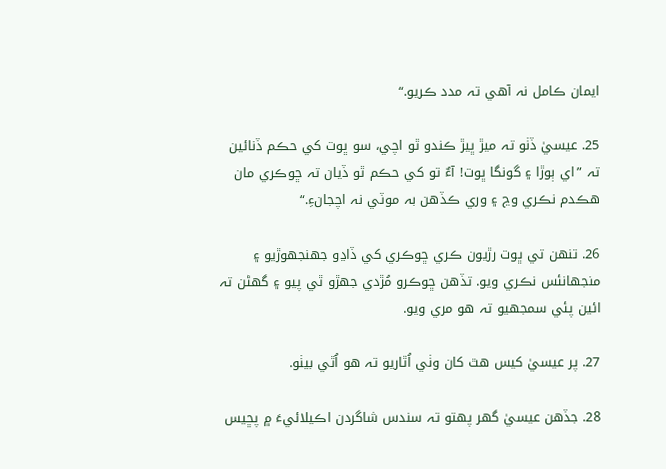ايمان ڪامل نہ آھي تہ مدد ڪريو.“

25. عيسيٰ ڏٺو تہ ميڙ ڀيڙ ڪندو ٿو اچي، سو ڀوت کي حڪم ڏنائين تہ ”اي ٻوڙا ۽ گونگا ڀوت! آءٌ تو کي حڪم ٿو ڏيان تہ ڇوڪري مان ھڪدم نڪري وڃ ۽ وري ڪڏھن بہ موٽي نہ اچجانءِ.“

26. تنھن تي ڀوت رڙيون ڪري ڇوڪري کي ڏاڍو جھنجھوڙيو ۽ منجھانئس نڪري ويو. تڏھن ڇوڪرو مُڙدي جھڙو ٿي پيو ۽ گھڻن تہ ائين پئي سمجھيو تہ ھو مري ويو.

27. پر عيسيٰ کيس ھٿ کان وٺي اُٿاريو تہ ھو اُٿي بيٺو.

28. جڏھن عيسيٰ گھر پھتو تہ سندس شاگردن اڪيلائيءَ ۾ پڇيس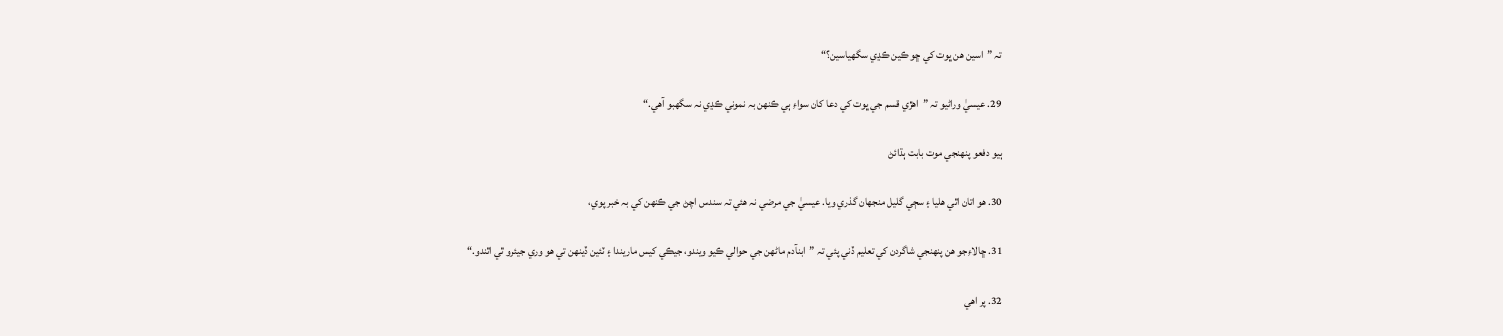تہ ”اسين ھن ڀوت کي ڇو ڪين ڪڍي سگھياسين؟“

29. عيسيٰ وراڻيو تہ ”اھڙي قسم جي ڀوت کي دعا کان سواءِ ٻي ڪنھن بہ نموني ڪڍي نہ سگھبو آھي.“

ٻيو دفعو پنھنجي موت بابت ٻڌائڻ

30. ھو اتان اٿي ھليا ۽ سڄي گليل منجھان گذري ويا. عيسيٰ جي مرضي نہ ھئي تہ سندس اچڻ جي ڪنھن کي بہ خبر پوي،

31. ڇالاءِجو ھن پنھنجي شاگردن کي تعليم ڏني پئي تہ ”ابنآدم ماڻھن جي حوالي ڪيو ويندو، جيڪي کيس ماريندا ۽ ٽئين ڏينھن تي ھو وري جيئرو ٿي اٿندو.“

32. پر اھي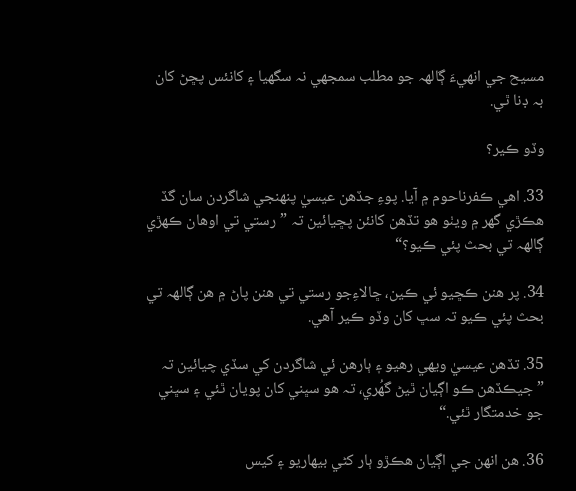مسيح جي انھيءَ ڳالھہ جو مطلب سمجھي نہ سگھيا ۽ کانئس پڇڻ کان بہ ڊنا ٿي.

وڏو ڪير؟

33. اھي ڪفرناحوم ۾ آيا. پوءِ جڏھن عيسيٰ پنھنجي شاگردن سان گڏ ھڪڙي گھر ۾ ويٺو ھو تڏھن کانئن پڇيائين تہ ”رستي تي اوھان ڪھڙي ڳالھہ تي بحث پئي ڪيو؟“

34. پر ھنن ڪڇيو ئي ڪين، ڇالاءِجو رستي تي ھنن پاڻ ۾ ھن ڳالھہ تي بحث پئي ڪيو تہ سڀ کان وڏو ڪير آھي.

35. تڏھن عيسيٰ ويھي رھيو ۽ ٻارھن ئي شاگردن کي سڏي چيائين تہ ”جيڪڏھن ڪو اڳيان ٿيڻ گھُري، تہ ھو سڀني کان پويان ٿئي ۽ سڀني جو خدمتگار ٿئي.“

36. ھن انھن جي اڳيان ھڪڙو ٻار کڻي بيھاريو ۽ کيس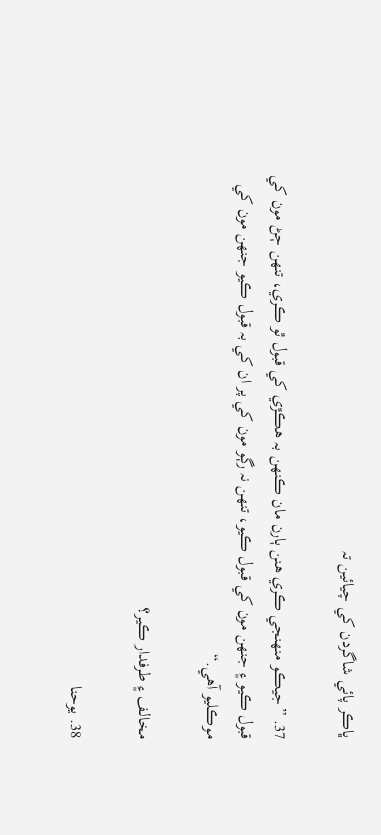ڀاڪر پائي شاگردن کي چيائين تہ

37. ”جيڪو منھنجي ڪري ھنن ٻارن مان ڪنھن بہ ھڪڙي کي قبول ٿو ڪري، تنھن ڄڻ مون کي قبول ڪيو ۽ جنھن مون کي قبول ڪيو، تنھن نہ رڳو مون کي پر ان کي بہ قبول ڪيو جنھن مون کي موڪليو آھي.“

مخالف ۽ طرفدار ڪير؟

38. يوحنا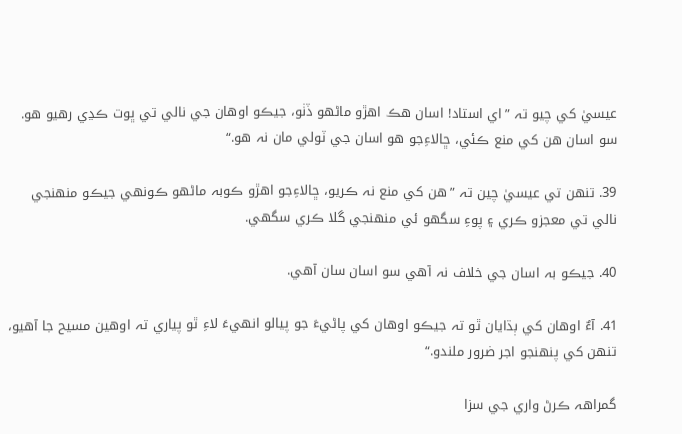عيسيٰ کي چيو تہ ”اي استاد! اسان ھڪ اھڙو ماڻھو ڏٺو، جيڪو اوھان جي نالي تي ڀوت ڪڍي رھيو ھو. سو اسان ھن کي منع ڪئي، ڇالاءِجو ھو اسان جي ٽولي مان نہ ھو.“

39. تنھن تي عيسيٰ چين تہ ”ھن کي منع نہ ڪريو، ڇالاءِجو اھڙو ڪوبہ ماڻھو ڪونھي جيڪو منھنجي نالي تي معجزو ڪري ۽ پوءِ سگھو ئي منھنجي گلا ڪري سگھي.

40. جيڪو بہ اسان جي خلاف نہ آھي سو اسان سان آھي.

41. آءٌ اوھان کي ٻڌايان ٿو تہ جيڪو اوھان کي پاڻيءَ جو پيالو انھيءَ لاءِ ٿو پياري تہ اوھين مسيح جا آھيو، تنھن کي پنھنجو اجر ضرور ملندو.“

گمراھہ ڪرڻ واري جي سزا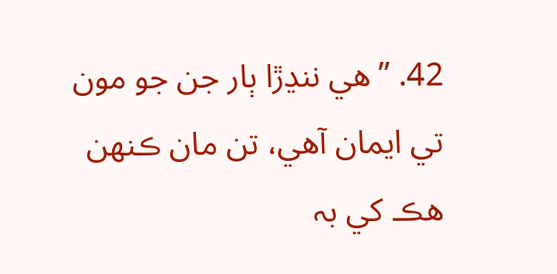42. ”ھي ننڍڙا ٻار جن جو مون تي ايمان آھي، تن مان ڪنھن ھڪ کي بہ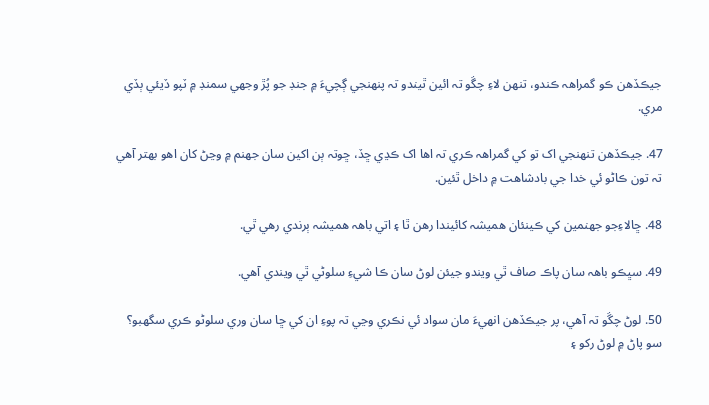جيڪڏھن ڪو گمراھہ ڪندو، تنھن لاءِ چڱو تہ ائين ٿيندو تہ پنھنجي ڳچيءَ ۾ جنڊ جو پُڙ وجھي سمنڊ ۾ ٽپو ڏيئي ٻڏي مري.

47. جيڪڏھن تنھنجي اک تو کي گمراھہ ڪري تہ اھا اک ڪڍي ڇڏ، ڇوتہ ٻن اکين سان جھنم ۾ وڃڻ کان اھو بھتر آھي تہ تون ڪاڻو ئي خدا جي بادشاھت ۾ داخل ٿئين.

48. ڇالاءِجو جھنمين کي ڪينئان ھميشہ کائيندا رھن ٿا ۽ اتي باھہ ھميشہ ٻرندي رھي ٿي.

49. سڀڪو باھہ سان پاڪ صاف ٿي ويندو جيئن لوڻ سان ڪا شيءِ سلوڻي ٿي ويندي آھي.

50. لوڻ چڱو تہ آھي، پر جيڪڏھن انھيءَ مان سواد ئي نڪري وڃي تہ پوءِ ان کي ڇا سان وري سلوڻو ڪري سگھبو؟ سو پاڻ ۾ لوڻ رکو ۽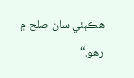ھڪٻئي سان صلح ۾ رھو.“